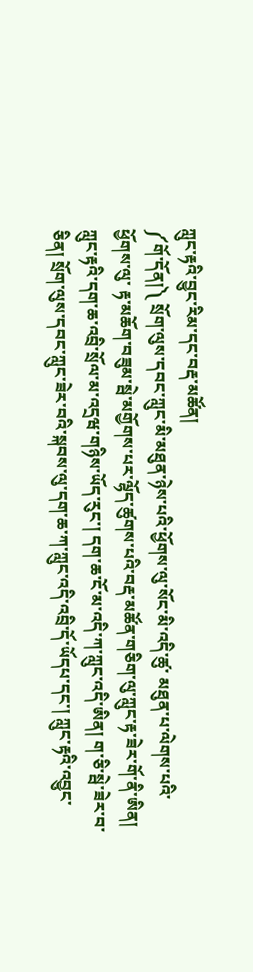ཀླུང་རྟའི་བྱུང་རིམ་དང་བརྡ་མཚོན།
༼གོ་དོན།༽ སྲོག་ལུས་དབང་ཀླུང་མི་མཐུན་ཉེས་པའི་ཕྱོགས་ལུ་སོང་མི་འདི་ཚུ་ མཐུན་པ་ལེགས་པའི་ཕྱོགས་ལུ་ རྟ་མཆོག་བཟུམ་སྦེ་མགྱོགས་པར་ལྷོད་ཚུགས་པའི་བརྡ་མཚོན་གཅིག་ལུ་ཀླུང་རྟ་ཟེར་གོ་ནི་ཨིན།
ཀླུང་རྟའི་དག་ཆ་འབྲི་སྲོལ་མ་འདྲཝ་གཉིས་ཡོད་རུང་། དག་ཆ་ངོ་མ་འདི་ཀ་ཀླུང་འདི་ཨིན། ག་ཅི་སྦེ་ཟེར་བ་ཅིན། སྲོག་ལུས་དབང་ཀླུང་ཟེར་བའི་སྐབས་ལུ་དག་ཆ་ཀ་ཀླུང་འདི་འབྲི་དོ་ཡོདཔ་དང་། ཀླུང་རྟའི་འབྱུང་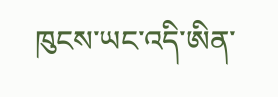ཁུངས་ཡང་འདི་ཨིན་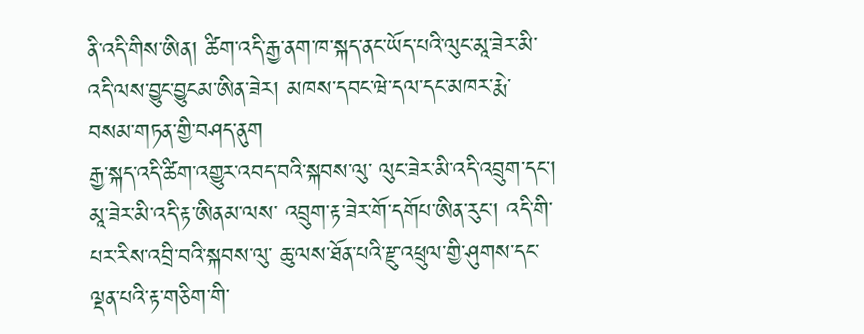ནི་འདི་གིས་ཨིན། ཚིག་འདི་རྒྱ་ནག་ཁ་སྐད་ནང་ཡོད་པའི་ལུང་མཱ་ཟེར་མི་འདི་ལས་བྱུང་བྱུངམ་ཨིན་ཟེར། མཁས་དབང་ཝེ་དལ་དང་མཁར་རྨེ་བསམ་གཏན་གྱི་བཤད་ནུག
རྒྱ་སྐད་འདི་ཚིག་འགྱུར་འབད་བའི་སྐབས་ལུ་ ལུང་ཟེར་མི་འདི་འབྲུག་དང་། མཱ་ཟེར་མི་འདི་རྟ་ཨིནམ་ལས་ འབྲུག་རྟ་ཟེར་གོ་དགོཔ་ཨིན་རུང་། འདི་གི་པར་རིས་འབྲི་བའི་སྐབས་ལུ་ ཆུ་ལས་ཐོན་པའི་རྫུ་འཕྲུལ་གྱི་ཤུགས་དང་ལྡན་པའི་རྟ་གཅིག་གི་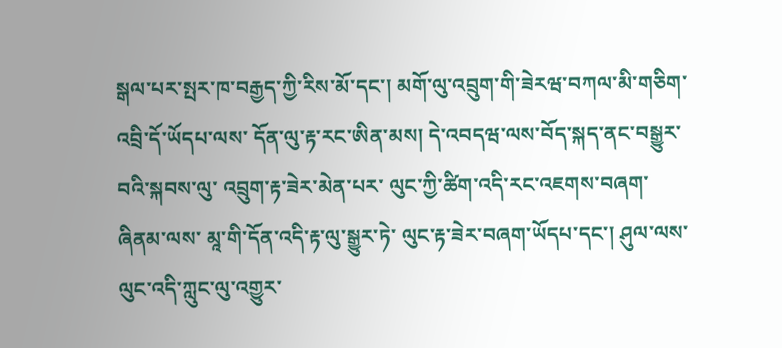སྒལ་པར་སྤར་ཁ་བརྒྱད་ཀྱི་རིས་མོ་དང་། མགོ་ལུ་འབྲུག་གི་ཟེརཝ་བཀལ་མི་གཅིག་འབྲི་དོ་ཡོདཔ་ལས་ དོན་ལུ་རྟ་རང་ཨིན་མས། དེ་འབདཝ་ལས་བོད་སྐད་ནང་བསྒྱུར་བའི་སྐབས་ལུ་ འབྲུག་རྟ་ཟེར་མེན་པར་ ལུང་ཀྱི་ཚིག་འདི་རང་འཇགས་བཞག་ཞིནམ་ལས་ མཱ་གི་དོན་འདི་རྟ་ལུ་སྒྱུར་ཏེ་ ལུང་རྟ་ཟེར་བཞག་ཡོདཔ་དང་། ཤུལ་ལས་ལུང་འདི་ཀླུང་ལུ་འགྱུར་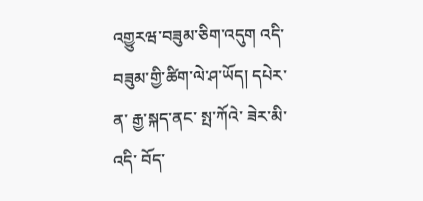འགྱུརཝ་བཟུམ་ཅིག་འདུག འདི་བཟུམ་གྱི་ཚིག་ལེ་ཤ་ཡོད། དཔེར་ན་ རྒྱ་སྐད་ནང་ སྤ་ཀོའེ་ ཟེར་མི་འདི་ བོད་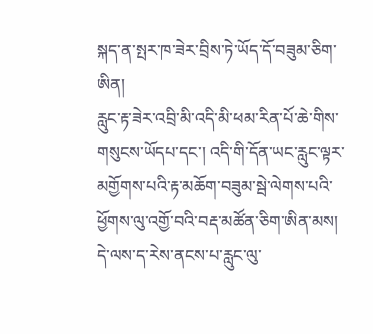སྐད་ན་སྤར་ཁ་ཟེར་བྲིས་ཏེ་ཡོད་དོ་བཟུམ་ཅིག་ཨིན།
རླུང་རྟ་ཟེར་འབྲི་མི་འདི་མི་ཕམ་རིན་པོ་ཆེ་གིས་གསུངས་ཡོདཔ་དང་། འདི་གི་དོན་ཡང་རླུང་ལྟར་མགྱོགས་པའི་རྟ་མཆོག་བཟུམ་སྦེ་ལེགས་པའི་ཕྱོགས་ལུ་འགྱོ་བའི་བརྡ་མཚོན་ཅིག་ཨིན་མས། དེ་ལས་ད་རེས་ནངས་པ་རླུང་ལུ་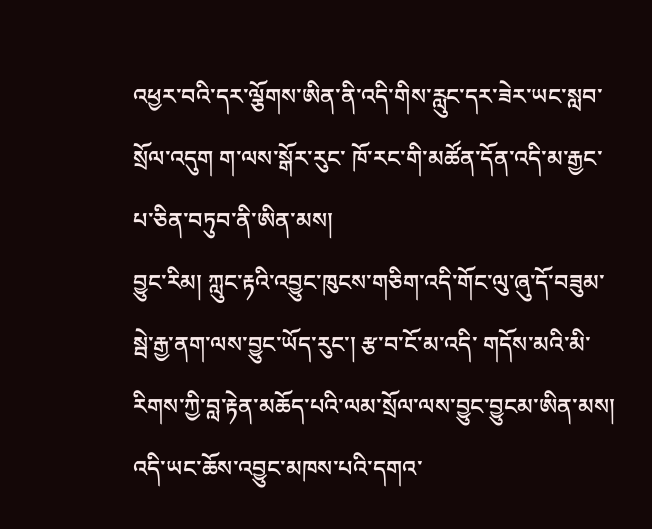འཕྱར་བའི་དར་ལྕོགས་ཨིན་ནི་འདི་གིས་རླུང་དར་ཟེར་ཡང་སླབ་སྲོལ་འདུག ག་ལས་སྒོར་རུང་ ཁོ་རང་གི་མཚོན་དོན་འདི་མ་རྒྱང་པ་ཅིན་བཏུབ་ནི་ཨིན་མས།
བྱུང་རིམ། ཀླུང་རྟའི་འབྱུང་ཁུངས་གཅིག་འདི་གོང་ལུ་ཞུ་དོ་བཟུམ་སྦེ་རྒྱ་ནག་ལས་བྱུང་ཡོད་རུང་། རྩ་བ་ངོ་མ་འདི་ གདོས་མའི་མི་རིགས་ཀྱི་བླ་རྟེན་མཆོད་པའི་ལམ་སྲོལ་ལས་བྱུང་བྱུངམ་ཨིན་མས། འདི་ཡང་ཆོས་འབྱུང་མཁས་པའི་དགའ་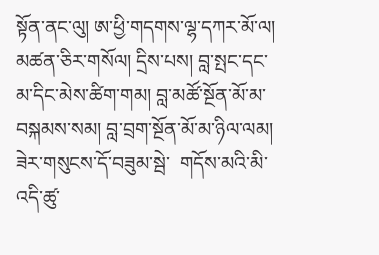སྟོན་ནང་ལུ། ཨ་ཕྱི་གདགས་ལྷ་དཀར་མོ་ལ། མཚན་ཅིར་གསོལ། དྲིས་པས། བླ་སྤང་དང་མ་དིང་མེས་ཚིག་གམ། བླ་མཚོ་སྔོན་མོ་མ་བསྐམས་སམ། བླ་བྲག་སྔོན་མོ་མ་ཉིལ་ལམ། ཟེར་གསུངས་དོ་བཟུམ་སྦེ་  གདོས་མའི་མི་འདི་ཚུ་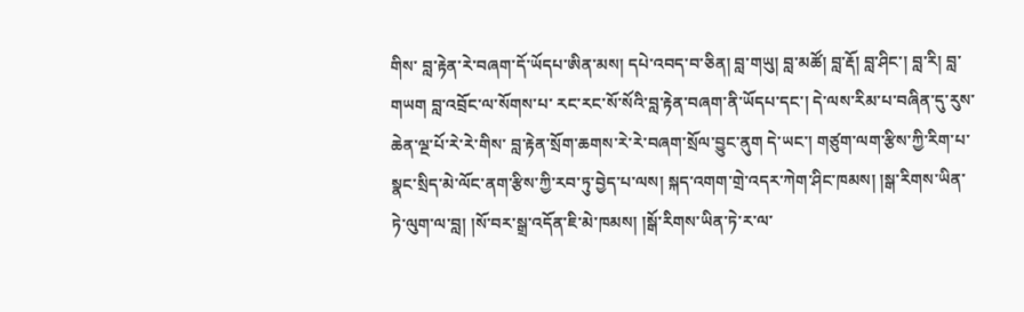གིས་ བླ་རྟེན་རེ་བཞག་དོ་ཡོདཔ་ཨིན་མས། དཔེ་འབད་བ་ཅིན། བླ་གཡུ། བླ་མཚོ། བླ་རྡོ། བླ་ཤིང་། བླ་རི། བླ་གཡག བླ་འབྲོང་ལ་སོགས་པ་ རང་རང་སོ་སོའི་བླ་རྟེན་བཞག་ནི་ཡོདཔ་དང་། དེ་ལས་རིམ་པ་བཞིན་དུ་རུས་ཆེན་ལྔ་པོ་རེ་རེ་གིས་ བླ་རྟེན་སྲོག་ཆགས་རེ་རེ་བཞག་སྲོལ་བྱུང་ནུག དེ་ཡང་། གཙུག་ལག་རྩིས་ཀྱི་རིག་པ་སྣང་སྲིད་མེ་ལོང་ནག་རྩིས་ཀྱི་རབ་ཏུ་བྱེད་པ་ལས། སྐད་འགག་གྲེ་འདར་ཀེག་ཤིང་ཁམས། །སྒ་རིགས་ཡིན་ཏེ་ལུག་ལ་བླ། །སོ་བར་སྒྲ་འདོན་ཇི་མེ་ཁམས། །སྒོ་རིགས་ཡིན་ཏེ་ར་ལ་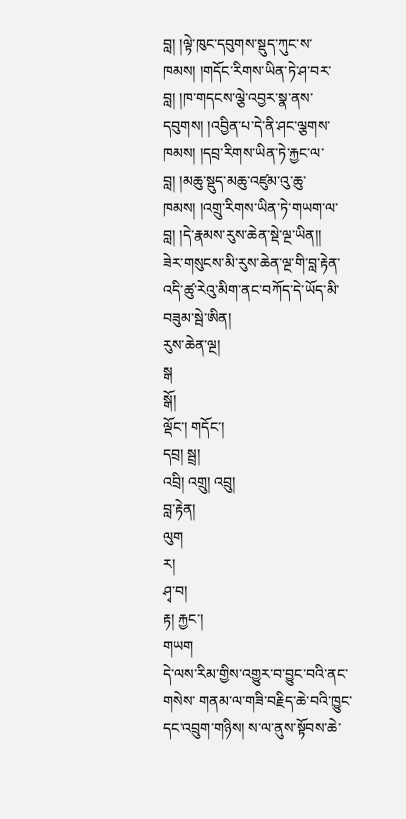བླ། །ལྟེ་ཁུང་དབུགས་སྡུད་ཀུང་ས་ཁམས། །གདོང་རིགས་ཡིན་ཏེ་ཤ་བར་བླ། །ཁ་གདངས་ལྕེ་འབྱར་སྣ་ནས་དབུགས། །འབྱིན་པ་དེ་ནི་ཤང་ལྕགས་ཁམས། །དབྲ་རིགས་ཡིན་ཏེ་རྐྱང་ལ་བླ། །མཆུ་སྡུད་མཆུ་འཛུམ་འུ་ཆུ་ཁམས། །འགྲུ་རིགས་ཡིན་ཏེ་གཡག་ལ་བླ། །དེ་རྣམས་རུས་ཆེན་སྡེ་ལྔ་ཡིན།།
ཟེར་གསུངས་མི་རུས་ཆེན་ལྔ་གི་བླ་རྟེན་འདི་ཚུ་རེའུ་མིག་ནང་བཀོད་དེ་ཡོད་མི་བཟུམ་སྦེ་ཨིན།
རུས་ཆེན་ལྔ།
སྒ
སྒོ།
ལྡོང་། གདོང་།
དབྲ། སྦྲ།
འབྲི། འགྲུ། འབྲུ།
བླ་རྟེན།
ལུག
ར།
ཤྭ་བ།
རྟ། རྐྱང་།
གཡག
དེ་ལས་རིམ་གྱིས་འགྱུར་བ་བྱུང་བའི་ནང་གསེས་ གནམ་ལ་གཟི་བརྗིད་ཆེ་བའི་ཁྱུང་དང་འབྲུག་གཉིས། ས་ལ་ནུས་སྟོབས་ཆེ་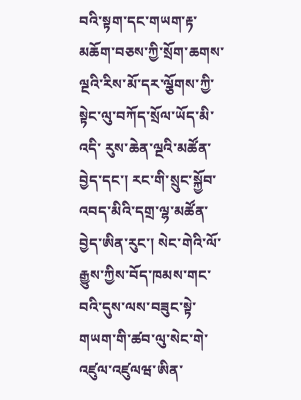བའི་སྟག་དང་གཡག་རྟ་མཆོག་བཅས་ཀྱི་སྲོག་ཆགས་ལྔའི་རིས་མོ་དར་ལྕོགས་ཀྱི་སྟེང་ལུ་བཀོད་སྲོལ་ཡོད་མི་འདི་ རུས་ཆེན་ལྔའི་མཚོན་བྱེད་དང་། རང་གི་སྲུང་སྐྱོབ་འབད་མིའི་དགྲ་ལྷ་མཚོན་བྱེད་ཨིན་རུང་། སེང་གེའི་ལོ་རྒྱུས་ཀྱིས་བོད་ཁམས་གང་བའི་དུས་ལས་བཟུང་སྟེ་ གཡག་གི་ཚབ་ལུ་སེང་གེ་འཛུལ་འཛུལཝ་ཨིན་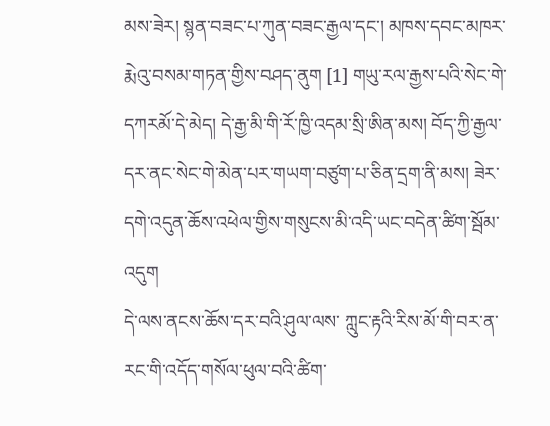མས་ཟེར། སྙན་བཟང་པ་ཀུན་བཟང་རྒྱལ་དང་། མཁས་དབང་མཁར་རྨེའུ་བསམ་གཏན་གྱིས་བཤད་ནུག [1] གཡུ་རལ་རྒྱས་པའི་སེང་གེ་དཀརམོ་དེ་མེད། དེ་རྒྱ་མི་གི་རོ་ཁྱི་འདམ་སྲི་ཨིན་མས། བོད་ཀྱི་རྒྱལ་དར་ནང་སེང་གེ་མེན་པར་གཡག་བཙུག་པ་ཅིན་དྲག་ནི་མས། ཟེར་དགེ་འདུན་ཆོས་འཕེལ་གྱིས་གསུངས་མི་འདི་ཡང་བདེན་ཚིག་སྦོམ་འདུག
དེ་ལས་ནངས་ཆོས་དར་བའི་ཤུལ་ལས་ ཀླུང་རྟའི་རིས་མོ་གི་བར་ན་རང་གི་འདོད་གསོལ་ཕུལ་བའི་ཚིག་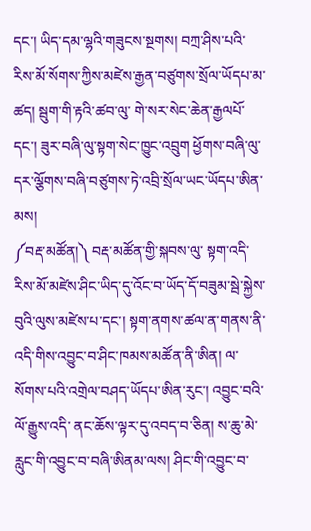དང་། ཡིད་དམ་ལྷའི་གཟུངས་སྔགས། བཀྲ་ཤིས་པའི་རིས་མོ་སོགས་ཀྱིས་མཛེས་རྒྱན་བཙུགས་སྲོལ་ཡོདཔ་མ་ཚད། སྦུག་གི་རྟའི་ཚབ་ལུ་ གེ་སར་སེང་ཆེན་རྒྱལཔོ་དང་། ཟུར་བཞི་ལུ་སྟག་སེང་ཁྱུང་འབྲུག ཕྱོགས་བཞི་ལུ་དར་ལྕོགས་བཞི་བཙུགས་ཏེ་འབྲི་སྲོལ་ཡང་ཡོདཔ་ཨིན་མས།
༼བརྡ་མཚོན།༽ བརྡ་མཚོན་གྱི་སྐབས་ལུ་ སྟག་འདི་རིས་མོ་མཛེས་ཤིང་ཡིད་དུ་འོང་བ་ཡོད་དོ་བཟུམ་སྦེ་སྐྱེས་བུའི་ལུས་མཛེས་པ་དང་། སྟག་ནགས་ཚལ་ན་གནས་ནི་འདི་གིས་འབྱུང་བ་ཤིང་ཁམས་མཚོན་ནི་ཨིན། ལ་སོགས་པའི་འགྲེལ་བཤད་ཡོདཔ་ཨིན་རུང་། འབྱུང་བའི་ལོ་རྒྱུས་འདི་ ནང་ཆོས་ལྟར་དུ་འབད་བ་ཅིན། ས་ཆུ་མེ་རླུང་གི་འབྱུང་བ་བཞི་ཨིནམ་ལས། ཤིང་གི་འབྱུང་བ་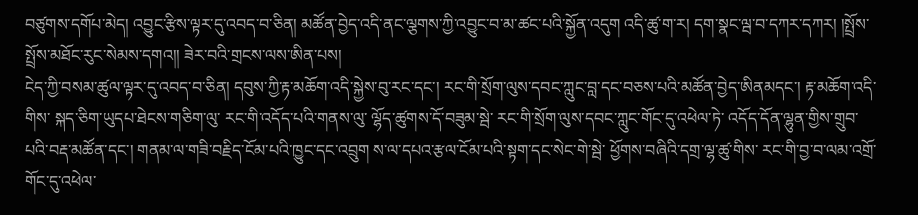བཙུགས་དགོཔ་མེད། འབྱུང་རྩིས་ལྟར་དུ་འབད་བ་ཅིན། མཚོན་བྱེད་འདི་ནང་ལྕགས་ཀྱི་འབྱུང་བ་མ་ཚང་པའི་སྐྱོན་འདུག འདི་ཚུ་ག་ར། དག་སྣང་ལྦ་བ་དཀར་དཀར། །སྤྲོས་སྤྲོས་མཐོང་རུང་སེམས་དགའ།། ཟེར་བའི་གྲངས་ལས་ཨིན་པས།
ངེད་ཀྱི་བསམ་ཚུལ་ལྟར་དུ་འབད་བ་ཅིན། དབུས་ཀྱི་རྟ་མཆོག་འདི་སྐྱེས་བུ་རང་དང་། རང་གི་སྲོག་ལུས་དབང་ཀླུང་བླ་དང་བཅས་པའི་མཚོན་བྱེད་ཨིནམདང་། རྟ་མཆོག་འདི་གིས་ སྐད་ཅིག་ཡུདཔ་ཐེངས་གཅིག་ལུ་ རང་གི་འདོད་པའི་གནས་ལུ་ ལྷོད་ཚུགས་དོ་བཟུམ་སྦེ་ རང་གི་སྲོག་ལུས་དབང་ཀླུང་གོང་དུ་འཕེལ་ཏེ་ འདོད་དོན་ལྷུན་གྱིས་གྲུབ་པའི་བརྡ་མཚོན་དང་། གནམ་ལ་གཟི་བརྗིད་ངོམ་པའི་ཁྱུང་དང་འབྲུག ས་ལ་དཔའ་རྩལ་ངོམ་པའི་སྟག་དང་སེང་གེ་སྦེ་ ཕྱོགས་བཞིའི་དགྲ་ལྷ་ཚུ་གིས་ རང་གི་བྱ་བ་ལམ་འགྲོ་གོང་དུ་འཕེལ་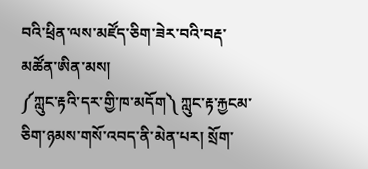བའི་ཕྲིན་ལས་མཛོད་ཅིག་ཟེར་བའི་བརྡ་མཚོན་ཨིན་མས།
༼ཀླུང་རྟའི་དར་གྱི་ཁ་མདོག༽ ཀླུང་རྟ་རྐྱངམ་ཅིག་ཉམས་གསོ་འབད་ནི་མེན་པར། སྲོག་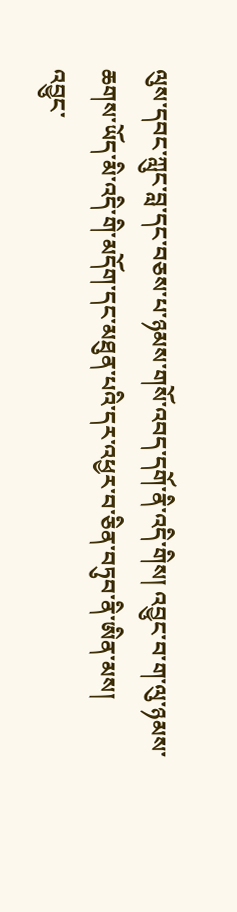ལུས་དབང་ཀླུང་བླ་དང་བཅས་པ་ཉམས་གསོ་འབད་དགོ་ནི་འདི་གིས། འབྱུང་བ་ག་ལུ་ཉམས་ཆགས་ཡོད་མི་འདི་གི་མདོག་དང་མཐུན་པའི་དར་འཕྱར་བ་ཅིན་བཏུབ་ནི་ཨིན་མས།
འབྱུང་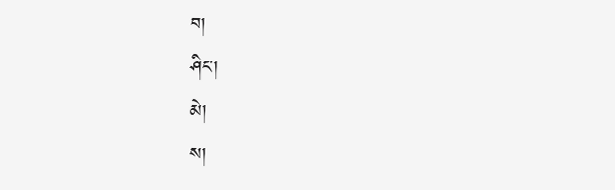བ།
ཤིང་།
མེ།
ས།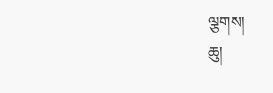ལྕགས།
ཆུ།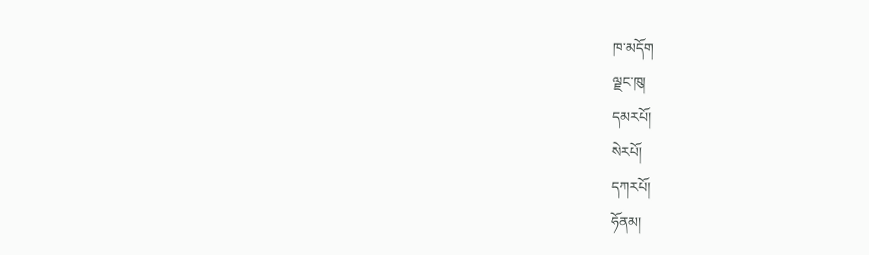ཁ་མདོག
ལྗང་ཁུ།
དམརཔོ།
སེརཔོ།
དཀརཔོ།
ཧོནམ།